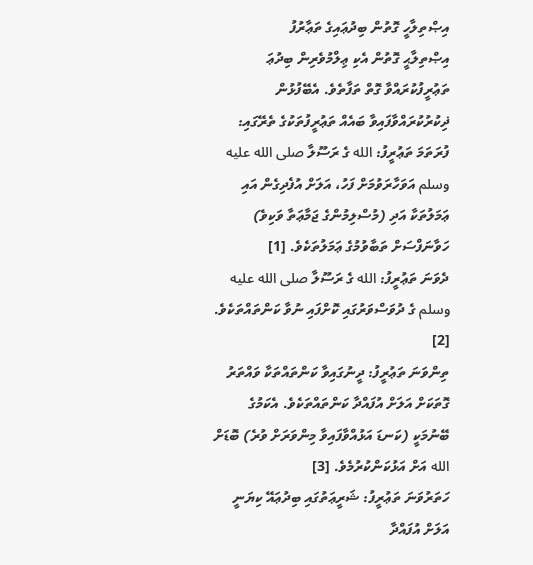އިޞްތިލާހީ ގޮތުން ބިދުޢައިގެ ތަޢާރުފު
އިޞްތިލާޙީ ގޮތުން އެކި ޢިލްމުވެރިން ބިދުޢަ ތަޢުރީފުކުރައްވާ ގޮތް ތަފާތެވެ. އެބޭފުޅުން ޛިކުރުކުރައްވާފައިވާ ބައެއް ތަޢުރީފުތަކުގެ ތެރޭގައި:
ފުރަތަމަ ތަޢުރީފު: الله ގެ ރަސޫލާ صلى الله عليه وسلم އަވަހާރަވުމަށް ފަހު، އަލަށް އުފެދިގެން އައި ޢަމަލުތަކާ އަދި (މުސްލިމުންގެ ޖަމާޢަތާ ވަކިވެ) ހަވާނަފްސަށް ތަބާވުމުގެ ޢަމަލުތަކެވެ. [1]
ދެވަނަ ތަޢުރީފު: الله ގެ ރަސޫލާ صلى الله عليه وسلم ގެ ދުވަސްވަރުގައި ކޮށްފައި ނުވާ ކަންތައްތަކެވެ. [2]
ތިންވަނަ ތަޢުރީފު: ދީނުގައިވާ ކަންތައްތަކާ ވައްތަރު ގޮތަކަށް އަލަށް އުފައްދާ ކަންތައްތަކެވެ. އެކަމުގެ ބޭނުމަކީ (ކަނޑަ އަޅުއްވާފައިވާ މިންވަރަށް ވުރެ) ބޮޑަށް الله އަށް އަޅުކަންކުރުމެވެ. [3]
ހަތަރުވަނަ ތަޢުރީފު: ޝަރީޢަތުގައި ބިދުޢައޭ ކިޔަނީ އަލަށް އުފައްދާ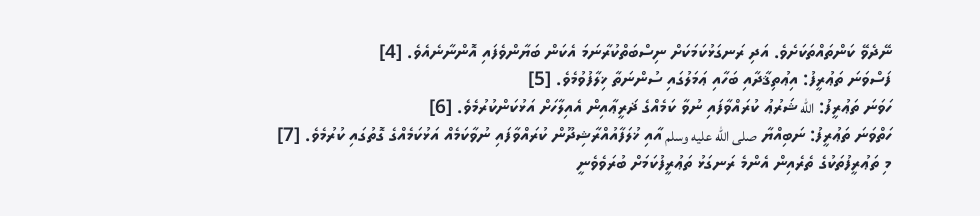ނޭދެވޭ ކަންތައްތަކަށެވެ. އަދި ރަނގަޅުކަމަކަށް ނިސްބަތްކުރާނަމަ އެކަން ބަޔާންވެފައި އޮންނާނެއެވެ. [4]
ފަސްވަނަ ތަޢުރީފު: އިޢުތިޤާދާއި ބަހާއި ޢަމަލުގައި ސުންނަތާ ޚިލާފުވުމެވެ. [5]
ހަވަނަ ތަޢުރީފު: الله ޝަރުޢު ކުރައްވާފައި ނުވާ ކަމެއްގެ ޛަރީޢާއިން އެއިލާހަށް އަޅުކަންކުރުމެވެ. [6]
ހަތްވަނަ ތަޢުރީފު: ނަބިއްޔާ صلى الله عليه وسلم އާއި ޚުލަފާއުއްރާޝިދޫން ކުރައްވާފައި ނުވާކަމެއް އަޅުކަމެއްގެ ގޮތުގައި ކުރުމެވެ. [7]
މި ތަޢުރީފުތަކުގެ ތެރެއިން އެންމެ ރަނގަޅު ތަޢުރީފުކަމަށް ބުރަވެވެނީ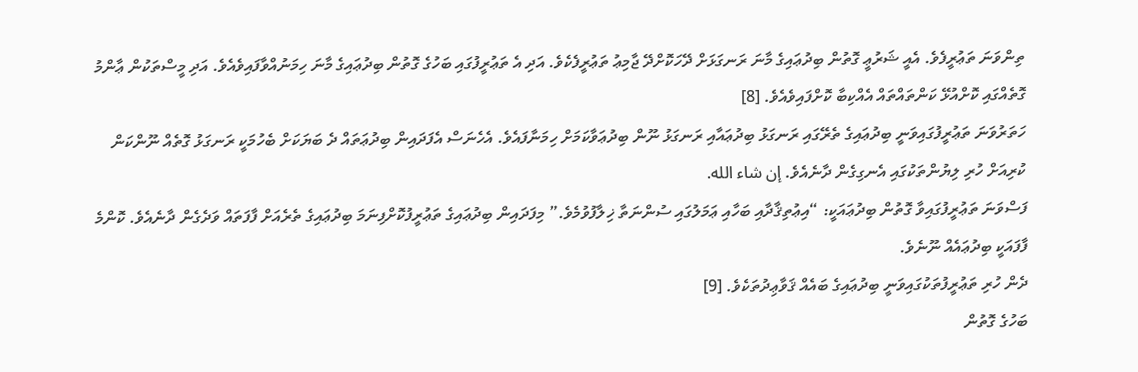ތިންވަނަ ތަޢުރީފެވެ. އެއީ ޝަރުޢީ ގޮތުން ބިދުޢައިގެ މާނަ ރަނގަޅަށް ދޭހަކޮށްދޭ ޖާމިޢު ތަޢުރީފެކެވެ. އަދި އެ ތަޢުރީފުގައި ބަހުގެ ގޮތުން ބިދުޢައިގެ މާނަ ހިމަނުއްވާފައިވެއެވެ. އަދި މީސްތަކުން ޢާންމު ގޮތެއްގައި ކޮށްއުޅޭ ކަންތައްތައް އެއްކިބާ ކޮށްފައިވެއެވެ. [8]
ހަތަރުވަނަ ތަޢުރީފުގައިވަނީ ބިދުޢައިގެ ތެރޭގައި ރަނގަޅު ބިދުޢައާއި ރަނގަޅު ނޫން ބިދުޢަވާކަމަށް ހިމަނާފައެވެ. އެހެނަސް އެފަދައިން ބިދުޢަތައް ދެ ބަޔަކަށް ބެހުމަކީ ރަނގަޅު ގޮތެއް ނޫންކަން ކުރިއަށް ހުރި ލިޔުންތަކުގައި އެނގިގެން ދާނެއެވެ. إن شاء الله.
ފަސްވަނަ ތަޢުރީފުގައިވާ ގޮތުން ބިދުޢައަކީ: “އިޢުތިޤާދާއި ބަހާއި ޢަމަލުގައި ސުންނަތާ ޚިލާފުވުމެވެ.” މިފަދައިން ބިދުޢައިގެ ތަޢުރީފުކޮށްފިނަމަ ބިދުޢައިގެ ތެރެއަށް ފާފަތައް ވަދެގެން ދާނެއެވެ. ކޮންމެ ފާފައަކީ ބިދުޢައެއް ނޫނެވެ.
ދެން ހުރި ތަޢުރީފުތަކުގައިވަނީ ބިދުޢައިގެ ބައެއް ޤަވާޢިދުތަކެވެ. [9]
ބަހުގެ ގޮތުން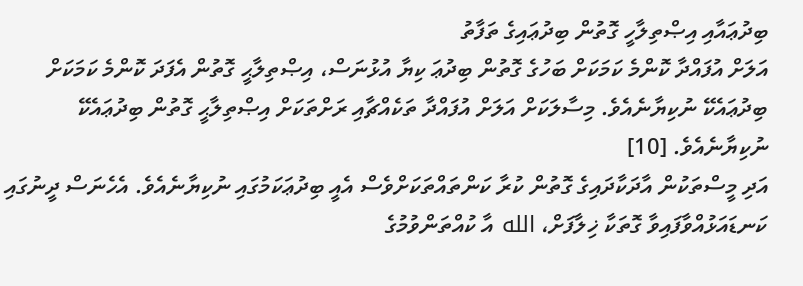ބިދުޢައާއި އިޞްތިލާހީ ގޮތުން ބިދުޢައިގެ ތަފާތު
އަލަށް އުފައްދާ ކޮންމެ ކަމަކަށް ބަހުގެ ގޮތުން ބިދުޢަ ކިޔާ އުޅުނަސް، އިޞްތިލާޙީ ގޮތުން އެފަދަ ކޮންމެ ކަމަކަށް ބިދުޢައެކޭ ނުކިޔާނެއެވެ. މިސާލަކަށް އަލަށް އުފައްދާ ތަކެއްޗާއި ރަށްތަކަށް އިޞްތިލާޙީ ގޮތުން ބިދުޢައެކޭ ނުކިޔާނެއެވެ. [10]
އަދި މީސްތަކުން އާދަކާދައިގެ ގޮތުން ކުރާ ކަންތައްތަކަށްވެސް އެއީ ބިދުޢަކަމުގައި ނުކިޔާނެއެވެ. އެހެނަސް ދީނުގައި ކަނޑައަޅުއްވާފައިވާ ގޮތަކާ ޚިލާފަށް، الله އާ ކުއްތަންވުމުގެ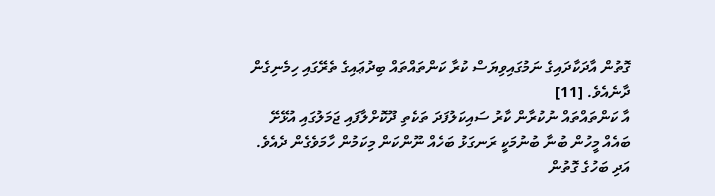ގޮތުން އާދަކާދައިގެ ނަމުގައިވިޔަސް ކުރާ ކަންތައްތައް ބިދުޢައިގެ ތެރޭގައި ހިމެނިގެން ދާނެއެވެ. [11]
އާ ކަންތައްތައް ނުކުރާން ކާރު ސައިކަލުފަދަ ތަކެތި ދޫކޮށްލާފައި ޖަމަލުގައި އުޅޭށޭ ބައެއް މީހުން ބުނާ ބުނުމަކީ ރަނގަޅު ބަހެއް ނޫންކަން މިކަމުން ހާމަވެގެން ދެއެވެ. އަދި ބަހުގެ ގޮތުން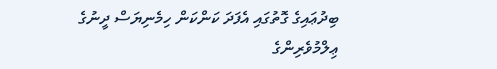ބިދުޢައިގެ ގޮތުގައި އެފަދަ ކަންކަން ހިމެނިޔަސް ދީނުގެ ޢިލްމުވެރިންގެ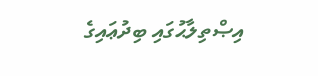އިޞްތިލާޙުގައި ބިދުޢައިގެ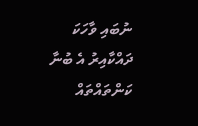ނުބައި ވާހަކަ ދައްކާއިރު އެ ބުނާ ކަންތައްތައް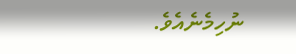ނުހިމެނެއެވެ.